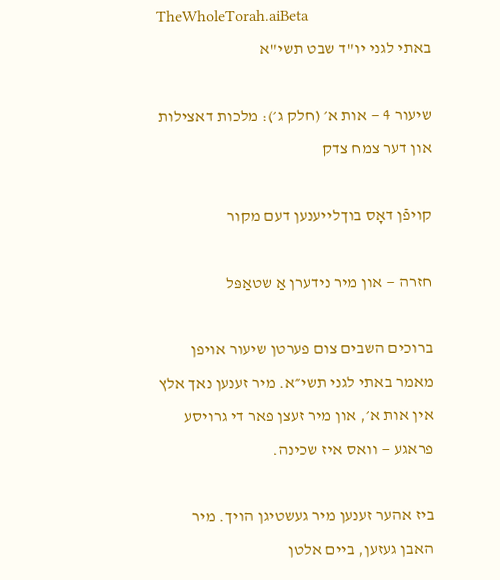TheWholeTorah.aiBeta
באתי לגני יו"ד שבט תשי"א

שיעור 4 — אות א׳ (חלק ג׳): מלכות דאצילות און דער צמח צדק

קויפֿן דאָס בוךלייענען דעם מקור

חזרה — און מיר נידערן אַ שטאַפּל

ברוכים השבים צום פערטן שיעור אויפן מאמר באתי לגני תשי״א. מיר זענען נאך אלץ אין אות א׳, און מיר זעצן פאר די גרויסע פראגע — וואס איז שכינה.

ביז אהער זענען מיר געשטיגן הויך. מיר האבן געזען, ביים אלטן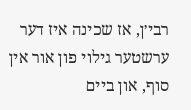רבי׳ן, אז שכינה איז דער ערשטער גילוי פון אור אין סוף, און ביים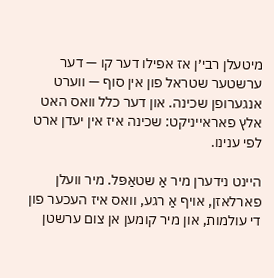מיטעלן רבי׳ן אז אפילו דער קו — דער ערשטער שטראל פון אין סוף — ווערט אנגערופן שכינה. און דער כלל וואס האט אלץ פאראייניקט: שכינה איז אין יעדן ארט לפי ענינו.

היינט נידערן מיר אַ שטאַפּל. מיר וועלן פארלאזן, אויף אַ רגע, וואס איז העכער פון די עולמות, און מיר קומען אן צום ערשטן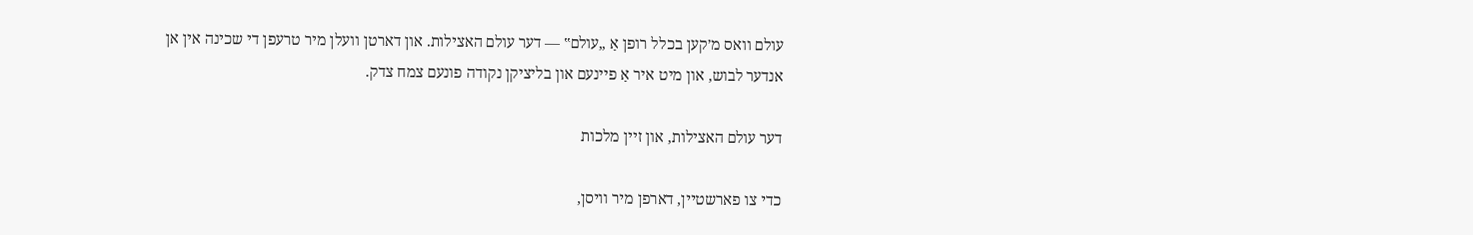עולם וואס מ׳קען בכלל רופן אַ „עולם‟ — דער עולם האצילות. און דארטן וועלן מיר טרעפן די שכינה אין אן אנדער לבוש, און מיט איר אַ פיינעם און בליציקן נקודה פונעם צמח צדק.

דער עולם האצילות, און זיין מלכות

כדי צו פארשטיין, דארפן מיר וויסן,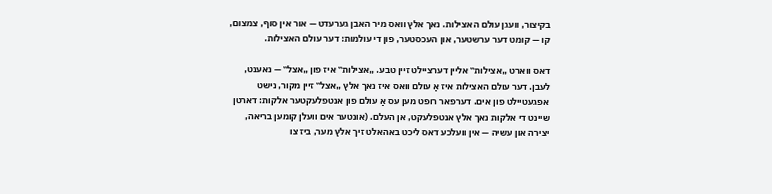בקיצור, וועגן עולם האצילות. נאך אלץ וואס מיר האבן גערעדט — אור אין סוף, צמצום, קו — קומט דער ערשטער, און העכסטער, פון די עולמות: דער עולם האצילות.

דאס ווארט „אצילות‟ אליין דערציילט זיין טבע. „אצילות‟ איז פון „אצל‟ — נאענט, לעבן. דער עולם האצילות איז אַ עולם וואס איז נאך אלץ „אצל‟ זיין מקור, נישט אפגעטיילט פון אים. דערפאר רופט מען עס אַ עולם פון אנטפלעקטער אלקות: דארטן שיינט די אלקות נאך אלץ אנטפלעקט, אן העלם. (אונטער אים וועלן קומען בריאה, יצירה און עשיה — אין וועלכע דאס ליכט באהאלט זיך אלץ מער, ביז צו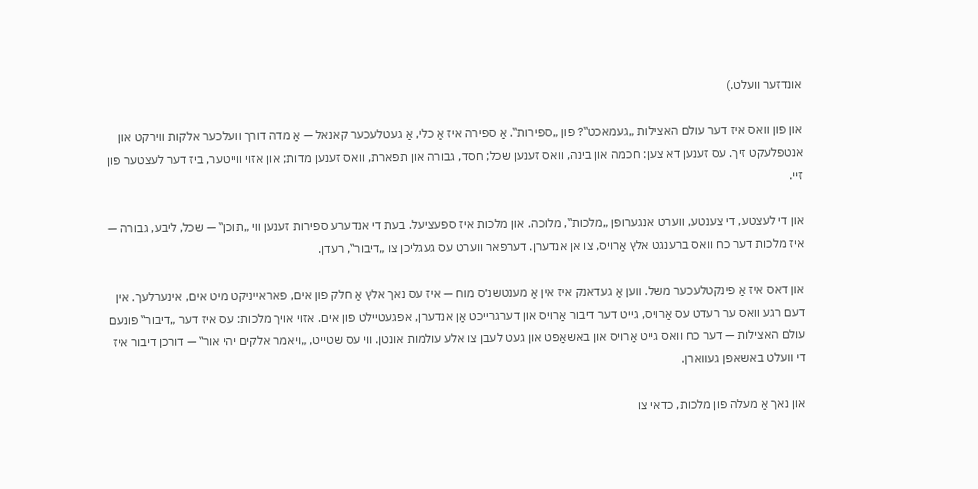אונדזער וועלט.)

און פון וואס איז דער עולם האצילות „געמאכט‟? פון „ספירות‟. אַ ספירה איז אַ כלי, אַ געטלעכער קאנאל — אַ מדה דורך וועלכער אלקות ווירקט און אנטפלעקט זיך. עס זענען דא צען: חכמה און בינה, וואס זענען שכל; חסד, גבורה און תפארת, וואס זענען מדות; און אזוי ווייטער, ביז דער לעצטער פון זיי.

און די לעצטע, די צענטע, ווערט אנגערופן „מלכות‟, מלוכה. און מלכות איז ספעציעל. בעת די אנדערע ספירות זענען ווי „תוכן‟ — שכל, ליבע, גבורה — איז מלכות דער כח וואס ברענגט אלץ אַרויס, צו אן אנדערן. דערפאר ווערט עס געגליכן צו „דיבור‟, רעדן.

און דאס איז אַ פינקטלעכער משל. ווען אַ געדאנק איז אין אַ מענטשנ׳ס מוח — איז עס נאך אלץ אַ חלק פון אים, פאראייניקט מיט אים, אינערלעך. אין דעם רגע וואס ער רעדט עס אַרויס, גייט דער דיבור אַרויס און דערגרייכט אַן אנדערן, אפגעטיילט פון אים. אזוי אויך מלכות: עס איז דער „דיבור‟ פונעם עולם האצילות — דער כח וואס גייט אַרויס און באשאַפט און געט לעבן צו אלע עולמות אונטן. ווי עס שטייט, „ויאמר אלקים יהי אור‟ — דורכן דיבור איז די וועלט באשאפן געווארן.

און נאך אַ מעלה פון מלכות, כדאי צו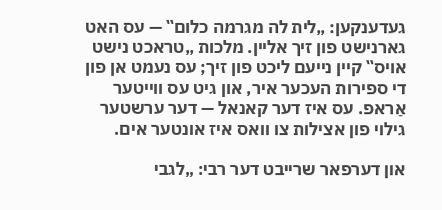געדענקען: „לית לה מגרמה כלום‟ — עס האט גארנישט פון זיך אליין. מלכות „טראכט נישט אויס‟ קיין נייעם ליכט פון זיך; עס נעמט אן פון די ספירות העכער איר, און גיט עס ווייטער אַראפ. עס איז דער קאנאל — דער ערשטער גילוי פון אצילות צו וואס איז אונטער אים.

און דערפאר שרייבט דער רבי: „לגבי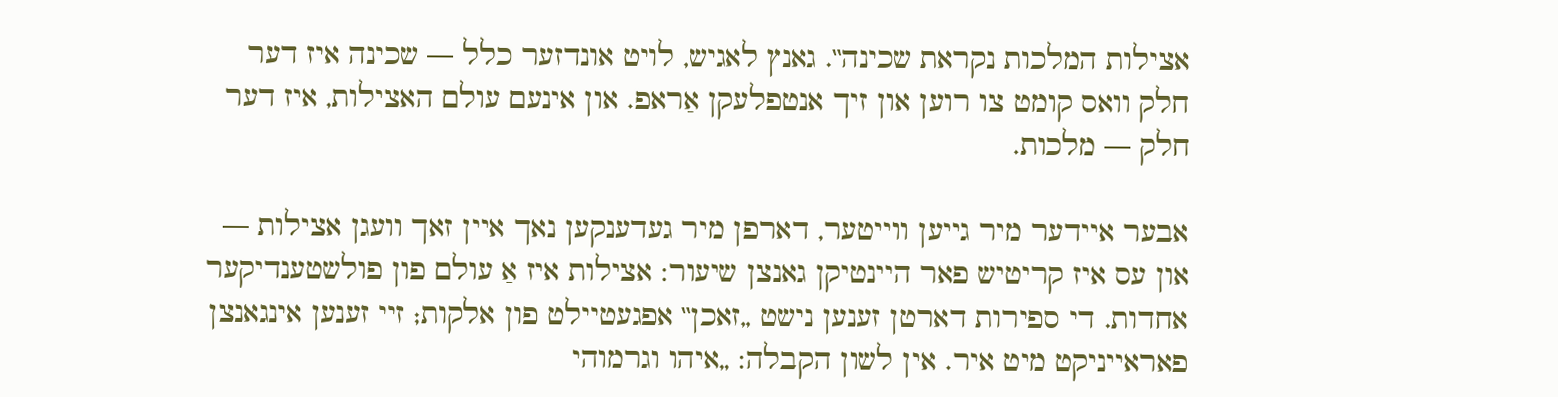אצילות המלכות נקראת שכינה‟. גאנץ לאגיש, לויט אונדזער כלל — שכינה איז דער חלק וואס קומט צו רוען און זיך אנטפלעקן אַראפ. און אינעם עולם האצילות, איז דער חלק — מלכות.

אבער איידער מיר גייען ווייטער, דארפן מיר געדענקען נאך איין זאך וועגן אצילות — און עס איז קריטיש פאר היינטיקן גאנצן שיעור: אצילות איז אַ עולם פון פולשטענדיקער אחדות. די ספירות דארטן זענען נישט „זאכן‟ אפגעטיילט פון אלקות; זיי זענען אינגאנצן פאראייניקט מיט איר. אין לשון הקבלה: „איהו וגרמוהי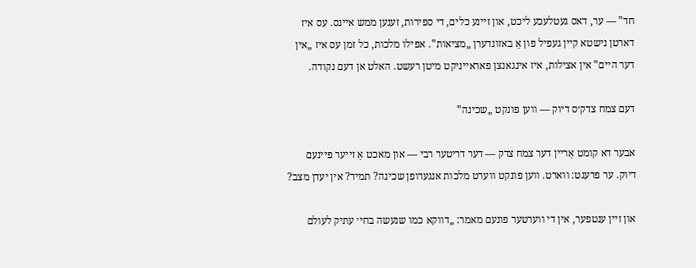חד‟ — ער, דאס געטלעכע ליכט, און זיינע כלים, די ספירות, זענען ממש איינס. עס איז דארטן נישטא קיין געפיל פון אַ באזונדערן „מציאות‟. אפילו מלכות, כל זמן עס איז „אין דער היים‟ אין אצילות, איז אינגאנצן פאראייניקט מיטן רעשט. האלט אן דעם נקודה.

דעם צמח צדק׳ס דיוק — ווען פונקט „שכינה‟

אבער דא קומט אַריין דער צמח צדק — דער דריטער רבי — און מאכט אַ זייער פיינעם דיוק. ער פרעגט: ווארט. ווען פונקט ווערט מלכות אנגערופן שכינה? תמיד? אין יעדן מצב?

און זיין ענטפער, אין די ווערטער פונעם מאמר: „דווקא כמו שנעשה בחי׳ עתיק לעולם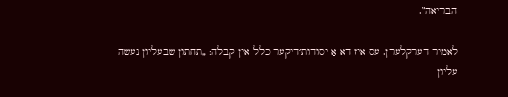הבריאה‟.

לאמיר דערקלערן. עס איז דא אַ יסודות׳דיקער כלל אין קבלה: „תחתון שבעליון נעשה עליון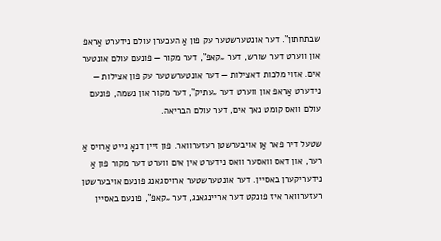שבתחתון‟. דער אונטערשטער עק פון אַ העכערן עולם נידערט אַראפ און ווערט דער שורש, דער „קאפ‟, דער מקור — פונעם עולם אונטער אים. אזוי מלכות דאצילות — דער אונטערשטער עק פון אצילות — נידערט אַראפ און ווערט דער „עתיק‟, דער מקור און נשמה, פונעם עולם וואס קומט נאך אים, דער עולם הבריאה.

שטעל דיר פאר אַן אויבערשטן רעזערוואר. פון זיין דנאָ גייט אַרויס אַ רער, און דאס וואסער וואס נידערט אין אים ווערט דער מקור פון אַ נידעריקערן באסיין. דער אונטערשטער ארויסגאנג פונעם אויבערשטן רעזערוואר איז פונקט דער אריינגאנג, דער „קאפ‟, פונעם באסיין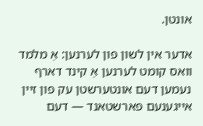אונטן.

אדער אין לשון פון לערנען: אַ מלמד וואס קומט לערנען אַ קינד דארף נעמען דעם אונטערשטן עק פון זיין אייגענעם פארשטאנד — דעם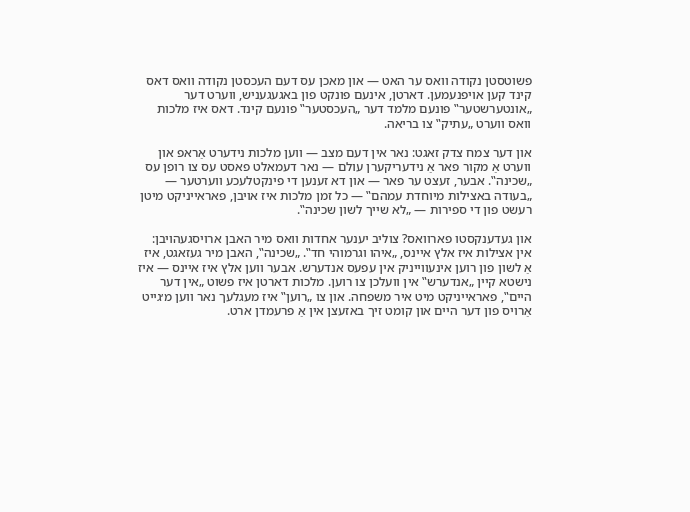פשוטסטן נקודה וואס ער האט — און מאכן עס דעם העכסטן נקודה וואס דאס קינד קען אויפנעמען. דארטן, אינעם פונקט פון באגעגעניש, ווערט דער „אונטערשטער‟ פונעם מלמד דער „העכסטער‟ פונעם קינד. דאס איז מלכות וואס ווערט „עתיק‟ צו בריאה.

און דער צמח צדק זאגט: נאר אין דעם מצב — ווען מלכות נידערט אַראפ און ווערט אַ מקור פאר אַ נידעריקערן עולם — נאר דעמאלט פאסט עס צו רופן עס „שכינה‟. אבער, זעצט ער פאר — און דא זענען די פינקטלעכע ווערטער — „בעודה באצילות מיוחדת עמהם‟ — כל זמן מלכות איז אויבן, פאראייניקט מיטן רעשט פון די ספירות — „לא שייך לשון שכינה‟.

און געדענקסטו פארוואס? צוליב יענער אחדות וואס מיר האבן ארויסגעהויבן: אין אצילות איז אלץ איינס, „איהו וגרמוהי חד‟. „שכינה‟, האבן מיר געזאגט, איז אַ לשון פון רוען אינעווייניק אין עפעס אנדערש. אבער ווען אלץ איז איינס — איז נישטא קיין „אנדערש‟ אין וועלכן צו רוען. מלכות דארטן איז פשוט „אין דער היים‟, פאראייניקט מיט איר משפחה. און צו „רוען‟ איז מעגלעך נאר ווען מ׳גייט אַרויס פון דער היים און קומט זיך באזעצן אין אַ פרעמדן ארט.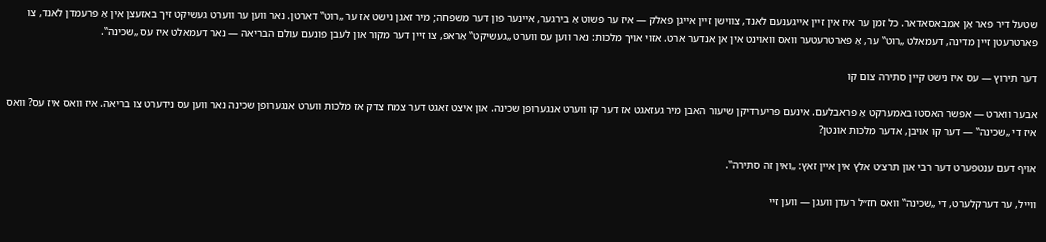שטעל דיר פאר אַן אמבאסאדאר. כל זמן ער איז אין זיין אייגענעם לאנד, צווישן זיין אייגן פאלק — איז ער פשוט אַ בירגער, איינער פון דער משפחה; מיר זאגן נישט אז ער „רוט‟ דארטן. נאר ווען ער ווערט געשיקט זיך באזעצן אין אַ פרעמדן לאנד, צו פארטרעטן זיין מדינה, דעמאלט „רוט‟ ער, אַ פארטרעטער וואס וואוינט אין אן אנדער ארט. אזוי אויך מלכות: נאר ווען עס ווערט „געשיקט‟ אַראפ, צו זיין דער מקור און לעבן פונעם עולם הבריאה — נאר דעמאלט איז עס „שכינה‟.

דער תירוץ — עס איז נישט קיין סתירה צום קו

אבער ווארט — אפשר האסטו באמערקט אַ פראבלעם. אינעם פריערדיקן שיעור האבן מיר געזאגט אז דער קו ווערט אנגערופן שכינה. און איצט זאגט דער צמח צדק אז מלכות ווערט אנגערופן שכינה נאר ווען עס נידערט צו בריאה. איז וואס איז עס? וואס איז די „שכינה‟ — דער קו אויבן, אדער מלכות אונטן?

אויף דעם ענטפערט דער רבי און תרצ׳ט אלץ אין איין זאץ: „ואין זה סתירה‟.

ווייל, ער דערקלערט, די „שכינה‟ וואס חז״ל רעדן וועגן — ווען זיי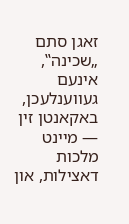זאגן סתם „שכינה‟, אינעם געווענלעכן, באקאנטן זין — מיינט מלכות דאצילות, און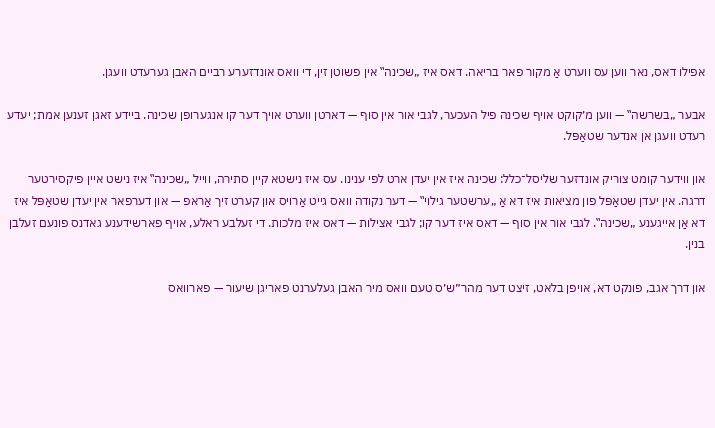אפילו דאס, נאר ווען עס ווערט אַ מקור פאר בריאה. דאס איז „שכינה‟ אין פשוטן זין, די וואס אונדזערע רביים האבן גערעדט וועגן.

אבער „בשרשה‟ — ווען מ׳קוקט אויף שכינה פיל העכער, לגבי אור אין סוף — דארטן ווערט אויך דער קו אנגערופן שכינה. ביידע זאגן זענען אמת; יעדע רעדט וועגן אן אנדער שטאַפּל.

און ווידער קומט צוריק אונדזער שליסל־כלל: שכינה איז אין יעדן ארט לפי ענינו. עס איז נישטא קיין סתירה, ווייל „שכינה‟ איז נישט איין פיקסירטער דרגה. אין יעדן שטאַפּל פון מציאות איז דא אַ „ערשטער גילוי‟ — דער נקודה וואס גייט אַרויס און קערט זיך אַראפ — און דערפאר אין יעדן שטאַפּל איז דא אַן אייגענע „שכינה‟. לגבי אור אין סוף — דאס איז דער קו; לגבי אצילות — דאס איז מלכות. די זעלבע ראלע, אויף פארשידענע גאדנס פונעם זעלבן בנין.

און דרך אגב, פונקט דא, אויפן בלאט, זיצט דער מהר״ש׳ס טעם וואס מיר האבן געלערנט פאריגן שיעור — פארוואס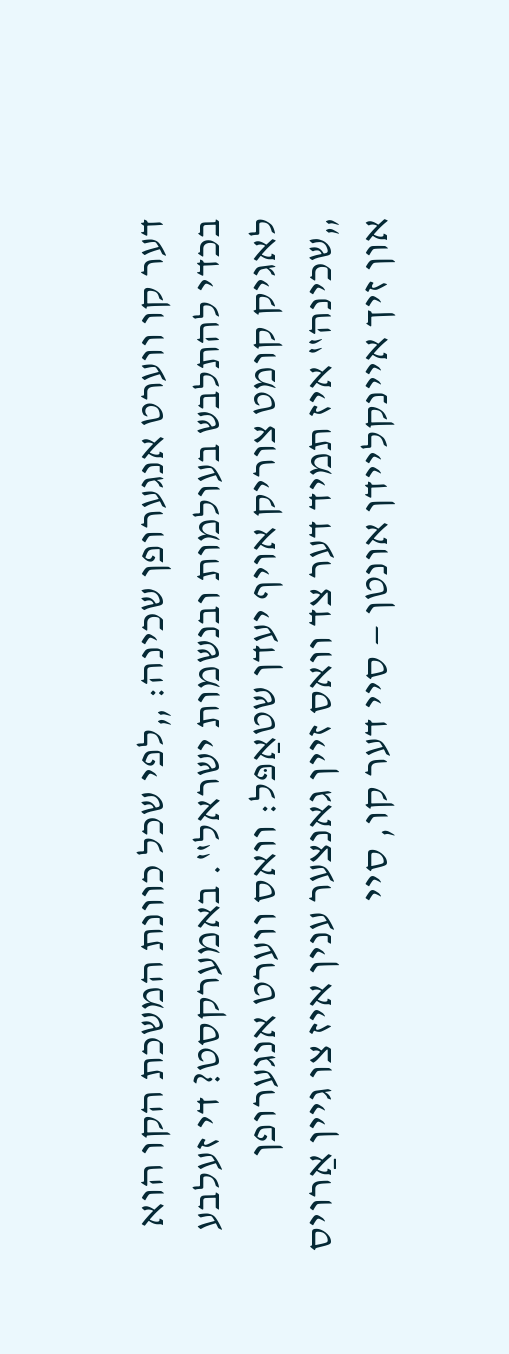דער קו ווערט אנגערופן שכינה: „לפי שכל כוונת המשכת הקו הוא בכדי להתלבש בעולמות ובנשמות ישראל‟. באמערקסט? די זעלבע לאגיק קומט צוריק אויף יעדן שטאַפּל: וואס ווערט אנגערופן „שכינה‟ איז תמיד דער צד וואס זיין גאנצער ענין איז צו גיין אַרויס און זיך איינקליידן אונטן — סיי דער קו, סיי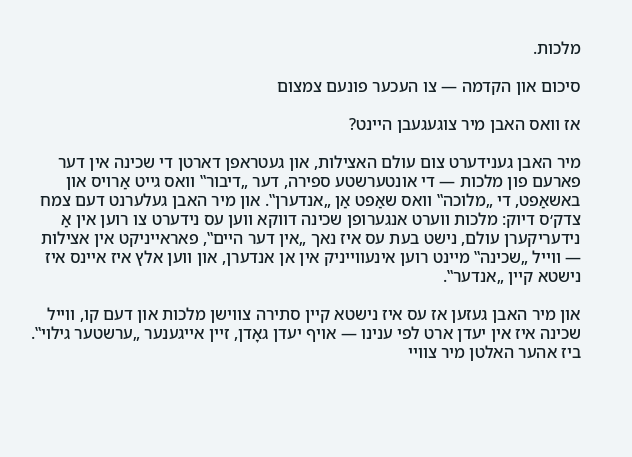מלכות.

סיכום און הקדמה — צו העכער פונעם צמצום

אז וואס האבן מיר צוגעגעבן היינט?

מיר האבן גענידערט צום עולם האצילות, און געטראפן דארטן די שכינה אין דער פארעם פון מלכות — די אונטערשטע ספירה, דער „דיבור‟ וואס גייט אַרויס און באשאַפט, די „מלוכה‟ וואס שאַפט אַן „אנדערן‟. און מיר האבן געלערנט דעם צמח צדק׳ס דיוק: מלכות ווערט אנגערופן שכינה דווקא ווען עס נידערט צו רוען אין אַ נידעריקערן עולם, נישט בעת עס איז נאך „אין דער היים‟, פאראייניקט אין אצילות — ווייל „שכינה‟ מיינט רוען אינעווייניק אין אן אנדערן, און ווען אלץ איז איינס איז נישטא קיין „אנדער‟.

און מיר האבן געזען אז עס איז נישטא קיין סתירה צווישן מלכות און דעם קו, ווייל שכינה איז אין יעדן ארט לפי ענינו — אויף יעדן גאָדן, זיין אייגענער „ערשטער גילוי‟. ביז אהער האלטן מיר צוויי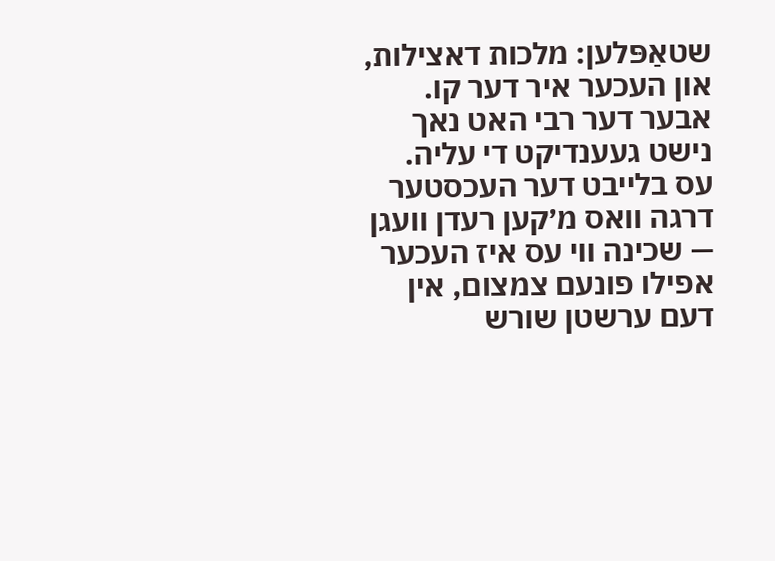שטאַפּלען: מלכות דאצילות, און העכער איר דער קו. אבער דער רבי האט נאך נישט געענדיקט די עליה. עס בלייבט דער העכסטער דרגה וואס מ׳קען רעדן וועגן — שכינה ווי עס איז העכער אפילו פונעם צמצום, אין דעם ערשטן שורש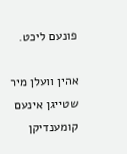פונעם ליכט.

אהין וועלן מיר שטייגן אינעם קומענדיקן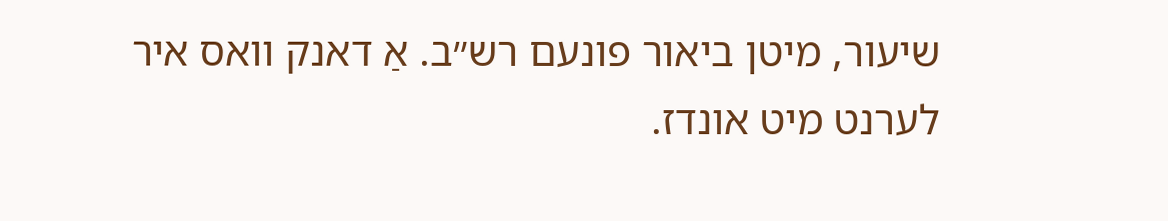שיעור, מיטן ביאור פונעם רש״ב. אַ דאנק וואס איר לערנט מיט אונדז.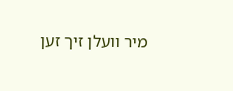מיר וועלן זיך זען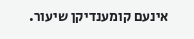אינעם קומענדיקן שיעור.